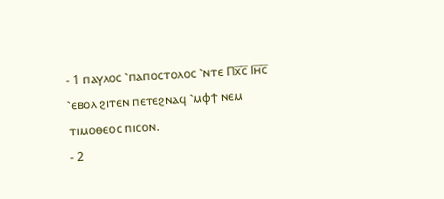- 1 ⲡⲁⲩⲗⲟⲥ ⳿ⲡⲁⲡⲟⲥⲧⲟⲗⲟⲥ ⳿ⲛⲧⲉ Ⲡⲭ̅ⲥ̅ Ⲓⲏ̅ⲥ̅ ⳿ⲉⲃⲟⲗ ϩⲓⲧⲉⲛ ⲡⲉⲧⲉϩⲛⲁϥ ⳿ⲙⲫϯ ⲛⲉⲙ ⲧⲓⲙⲟⲑⲉⲟⲥ ⲡⲓⲥⲟⲛ.
- 2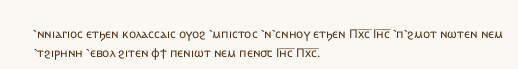⳿ⲛⲛⲓⲁⲅⲓⲟⲥ ⲉⲧϧⲉⲛ ⲕⲟⲗⲁⲥⲥⲁⲓⲥ ⲟⲩⲟϩ ⳿ⲙⲡⲓⲥⲧⲟⲥ ⳿ⲛ⳿ⲥⲛⲏⲟⲩ ⲉⲧϧⲉⲛ Ⲡⲭ̅ⲥ̅ Ⲓⲏ̅ⲥ̅ ⳿ⲡ⳿ϩⲙⲟⲧ ⲛⲱⲧⲉⲛ ⲛⲉⲙ ⳿ⲧϩⲓⲣⲏⲛⲏ ⳿ⲉⲃⲟⲗ ϩⲓⲧⲉⲛ ⲫϯ ⲡⲉⲛⲓⲱⲧ ⲛⲉⲙ ⲡⲉⲛ⳪ Ⲓⲏ̅ⲥ̅ Ⲡⲭ̅ⲥ̅.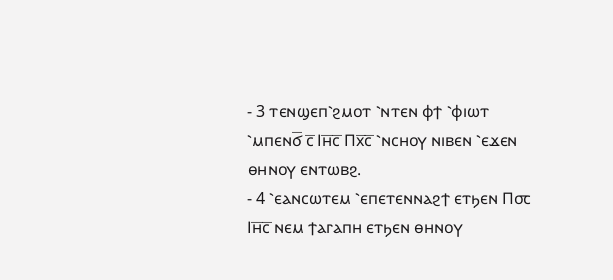- 3 ⲧⲉⲛϣⲉⲡ⳿ϩⲙⲟⲧ ⳿ⲛⲧⲉⲛ ⲫϯ ⳿ⲫⲓⲱⲧ ⳿ⲙⲡⲉⲛϭ̅ ⲥ̅ Ⲓⲏ̅ⲥ̅ Ⲡⲭ̅ⲥ̅ ⳿ⲛⲥⲏⲟⲩ ⲛⲓⲃⲉⲛ ⳿ⲉϫⲉⲛ ⲑⲏⲛⲟⲩ ⲉⲛⲧⲱⲃϩ.
- 4 ⳿ⲉⲁⲛⲥⲱⲧⲉⲙ ⳿ⲉⲡⲉⲧⲉⲛⲛⲁϩϯ ⲉⲧϧⲉⲛ Ⲡ⳪ Ⲓⲏ̅ⲥ̅ ⲛⲉⲙ ϯⲁⲅⲁⲡⲏ ⲉⲧϧⲉⲛ ⲑⲏⲛⲟⲩ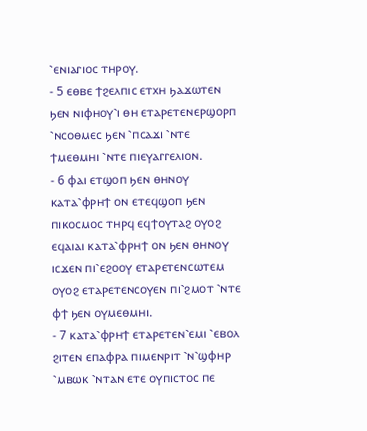⳿ⲉⲛⲓⲁⲅⲓⲟⲥ ⲧⲏⲣⲟⲩ.
- 5 ⲉⲑⲃⲉ ϯϩⲉⲗⲡⲓⲥ ⲉⲧⲭⲏ ϧⲁϫⲱⲧⲉⲛ ϧⲉⲛ ⲛⲓⲫⲏⲟⲩ⳿ⲓ ⲑⲏ ⲉⲧⲁⲣⲉⲧⲉⲛⲉⲣϣⲟⲣⲡ ⳿ⲛⲥⲟⲑⲙⲉⲥ ϧⲉⲛ ⳿ⲡⲥⲁϫⲓ ⳿ⲛⲧⲉ ϯⲙⲉⲑⲙⲏⲓ ⳿ⲛⲧⲉ ⲡⲓⲉⲩⲁⲅⲅⲉⲗⲓⲟⲛ.
- 6 ⲫⲁⲓ ⲉⲧϣⲟⲡ ϧⲉⲛ ⲑⲏⲛⲟⲩ ⲕⲁⲧⲁ⳿ⲫⲣⲏϯ ⲟⲛ ⲉⲧⲉϥϣⲟⲡ ϧⲉⲛ ⲡⲓⲕⲟⲥⲙⲟⲥ ⲧⲏⲣϥ ⲉϥϯⲟⲩⲧⲁϩ ⲟⲩⲟϩ ⲉϥⲁⲓⲁⲓ ⲕⲁⲧⲁ⳿ⲫⲣⲏϯ ⲟⲛ ϧⲉⲛ ⲑⲏⲛⲟⲩ ⲓⲥϫⲉⲛ ⲡⲓ⳿ⲉϩⲟⲟⲩ ⲉⲧⲁⲣⲉⲧⲉⲛⲥⲱⲧⲉⲙ ⲟⲩⲟϩ ⲉⲧⲁⲣⲉⲧⲉⲛⲥⲟⲩⲉⲛ ⲡⲓ⳿ϩⲙⲟⲧ ⳿ⲛⲧⲉ ⲫϯ ϧⲉⲛ ⲟⲩⲙⲉⲑⲙⲏⲓ.
- 7 ⲕⲁⲧⲁ⳿ⲫⲣⲏϯ ⲉⲧⲁⲣⲉⲧⲉⲛ⳿ⲉⲙⲓ ⳿ⲉⲃⲟⲗ ϩⲓⲧⲉⲛ ⲉⲡⲁⲫⲣⲁ ⲡⲓⲙⲉⲛⲣⲓⲧ ⳿ⲛ⳿ϣⲫⲏⲣ ⳿ⲙⲃⲱⲕ ⳿ⲛⲧⲁⲛ ⲉⲧⲉ ⲟⲩⲡⲓⲥⲧⲟⲥ ⲡⲉ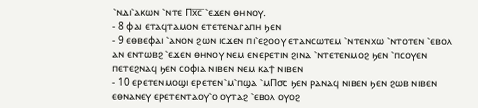⳿ⲛⲇⲓ⳿ⲁⲕⲱⲛ ⳿ⲛⲧⲉ Ⲡⲭ̅ⲥ̅ ⳿ⲉϫⲉⲛ ⲑⲏⲛⲟⲩ.
- 8 ⲫⲁⲓ ⲉⲧⲁϥⲧⲁⲙⲟⲛ ⲉⲧⲉⲧⲉⲛⲁⲅⲁⲡⲏ ϧⲉⲛ
- 9 ⲉⲑⲃⲉⲫⲁⲓ ⳿ⲁⲛⲟⲛ ϩⲱⲛ ⲓⲥϫⲉⲛ ⲡⲓ⳿ⲉϩⲟⲟⲩ ⲉⲧⲁⲛⲥⲱⲧⲉⲙ ⳿ⲛⲧⲉⲛⲭⲱ ⳿ⲛⲧⲟⲧⲉⲛ ⳿ⲉⲃⲟⲗ ⲁⲛ ⲉⲛⲧⲱⲃϩ ⳿ⲉϫⲉⲛ ⲑⲏⲛⲟⲩ ⲛⲉⲙ ⲉⲛⲉⲣⲉⲧⲓⲛ ϩⲓⲛⲁ ⳿ⲛⲧⲉⲧⲉⲛⲙⲟϩ ϧⲉⲛ ⳿ⲡⲥⲟⲩⲉⲛ ⲡⲉⲧⲉϩⲛⲁϥ ϧⲉⲛ ⲥⲟⲫⲓⲁ ⲛⲓⲃⲉⲛ ⲛⲉⲙ ⲕⲁϯ ⲛⲓⲃⲉⲛ
- 10 ⲉⲣⲉⲧⲉⲛⲙⲟϣⲓ ⲉⲣⲉⲧⲉⲛ⳿ⲙ⳿ⲡϣⲁ ⳿ⲙⲠ⳪ ϧⲉⲛ ⲣⲁⲛⲁϥ ⲛⲓⲃⲉⲛ ϧⲉⲛ ϩⲱⲃ ⲛⲓⲃⲉⲛ ⲉⲑⲛⲁⲛⲉⲩ ⲉⲣⲉⲧⲉⲛⲧⲁⲟⲩ⳿ⲟ ⲟⲩⲧⲁϩ ⳿ⲉⲃⲟⲗ ⲟⲩⲟϩ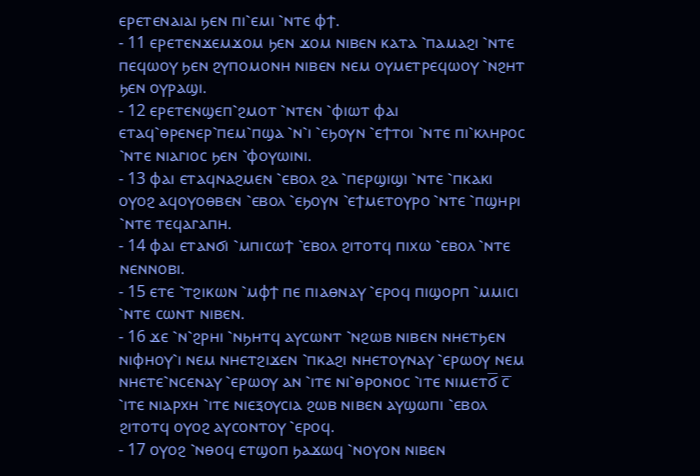ⲉⲣⲉⲧⲉⲛⲁⲓⲁⲓ ϧⲉⲛ ⲡⲓ⳿ⲉⲙⲓ ⳿ⲛⲧⲉ ⲫϯ.
- 11 ⲉⲣⲉⲧⲉⲛϫⲉⲙϫⲟⲙ ϧⲉⲛ ϫⲟⲙ ⲛⲓⲃⲉⲛ ⲕⲁⲧⲁ ⳿ⲡⲁⲙⲁϩⲓ ⳿ⲛⲧⲉ ⲡⲉϥⲱⲟⲩ ϧⲉⲛ ϩⲩⲡⲟⲙⲟⲛⲏ ⲛⲓⲃⲉⲛ ⲛⲉⲙ ⲟⲩⲙⲉⲧⲣⲉϥⲱⲟⲩ ⳿ⲛϩⲏⲧ ϧⲉⲛ ⲟⲩⲣⲁϣⲓ.
- 12 ⲉⲣⲉⲧⲉⲛϣⲉⲡ⳿ϩⲙⲟⲧ ⳿ⲛⲧⲉⲛ ⳿ⲫⲓⲱⲧ ⲫⲁⲓ ⲉⲧⲁϥ⳿ⲑⲣⲉⲛⲉⲣ⳿ⲡⲉⲙ⳿ⲡϣⲁ ⳿ⲛ⳿ⲓ ⳿ⲉϧⲟⲩⲛ ⳿ⲉϯⲧⲟⲓ ⳿ⲛⲧⲉ ⲡⲓ⳿ⲕⲗⲏⲣⲟⲥ ⳿ⲛⲧⲉ ⲛⲓⲁⲅⲓⲟⲥ ϧⲉⲛ ⳿ⲫⲟⲩⲱⲓⲛⲓ.
- 13 ⲫⲁⲓ ⲉⲧⲁϥⲛⲁϩⲙⲉⲛ ⳿ⲉⲃⲟⲗ ϩⲁ ⳿ⲡⲉⲣϣⲓϣⲓ ⳿ⲛⲧⲉ ⳿ⲡⲕⲁⲕⲓ ⲟⲩⲟϩ ⲁϥⲟⲩⲟⲑⲃⲉⲛ ⳿ⲉⲃⲟⲗ ⳿ⲉϧⲟⲩⲛ ⳿ⲉϯⲙⲉⲧⲟⲩⲣⲟ ⳿ⲛⲧⲉ ⳿ⲡϣⲏⲣⲓ ⳿ⲛⲧⲉ ⲧⲉϥⲁⲅⲁⲡⲏ.
- 14 ⲫⲁⲓ ⲉⲧⲁⲛϭⲓ ⳿ⲙⲡⲓⲥⲱϯ ⳿ⲉⲃⲟⲗ ϩⲓⲧⲟⲧϥ ⲡⲓⲭⲱ ⳿ⲉⲃⲟⲗ ⳿ⲛⲧⲉ ⲛⲉⲛⲛⲟⲃⲓ.
- 15 ⲉⲧⲉ ⳿ⲧϩⲓⲕⲱⲛ ⳿ⲙⲫϯ ⲡⲉ ⲡⲓⲁⲑⲛⲁⲩ ⳿ⲉⲣⲟϥ ⲡⲓϣⲟⲣⲡ ⳿ⲙⲙⲓⲥⲓ ⳿ⲛⲧⲉ ⲥⲱⲛⲧ ⲛⲓⲃⲉⲛ.
- 16 ϫⲉ ⳿ⲛ⳿ϩⲣⲏⲓ ⳿ⲛϧⲏⲧϥ ⲁⲩⲥⲱⲛⲧ ⳿ⲛϩⲱⲃ ⲛⲓⲃⲉⲛ ⲛⲏⲉⲧϧⲉⲛ ⲛⲓⲫⲏⲟⲩ⳿ⲓ ⲛⲉⲙ ⲛⲏⲉⲧϩⲓϫⲉⲛ ⳿ⲡⲕⲁϩⲓ ⲛⲏⲉⲧⲟⲩⲛⲁⲩ ⳿ⲉⲣⲱⲟⲩ ⲛⲉⲙ ⲛⲏⲉⲧⲉ⳿ⲛⲥⲉⲛⲁⲩ ⳿ⲉⲣⲱⲟⲩ ⲁⲛ ⳿ⲓⲧⲉ ⲛⲓ⳿ⲑⲣⲟⲛⲟⲥ ⳿ⲓⲧⲉ ⲛⲓⲙⲉⲧϭ̅ ⲥ̅ ⳿ⲓⲧⲉ ⲛⲓⲁⲣⲭⲏ ⳿ⲓⲧⲉ ⲛⲓⲉⲝⲟⲩⲥⲓⲁ ϩⲱⲃ ⲛⲓⲃⲉⲛ ⲁⲩϣⲱⲡⲓ ⳿ⲉⲃⲟⲗ ϩⲓⲧⲟⲧϥ ⲟⲩⲟϩ ⲁⲩⲥⲟⲛⲧⲟⲩ ⳿ⲉⲣⲟϥ.
- 17 ⲟⲩⲟϩ ⳿ⲛⲑⲟϥ ⲉⲧϣⲟⲡ ϧⲁϫⲱϥ ⳿ⲛⲟⲩⲟⲛ ⲛⲓⲃⲉⲛ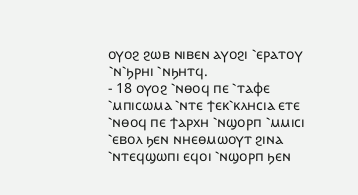ⲟⲩⲟϩ ϩⲱⲃ ⲛⲓⲃⲉⲛ ⲁⲩⲟϩⲓ ⳿ⲉⲣⲁⲧⲟⲩ ⳿ⲛ⳿ϧⲣⲏⲓ ⳿ⲛϧⲏⲧϥ.
- 18 ⲟⲩⲟϩ ⳿ⲛⲑⲟϥ ⲡⲉ ⳿ⲧⲁⲫⲉ ⳿ⲙⲡⲓⲥⲱⲙⲁ ⳿ⲛⲧⲉ ϯⲉⲕ⳿ⲕⲗⲏⲥⲓⲁ ⲉⲧⲉ ⳿ⲛⲑⲟϥ ⲡⲉ ϯⲁⲣⲭⲏ ⳿ⲛϣⲟⲣⲡ ⳿ⲙⲙⲓⲥⲓ ⳿ⲉⲃⲟⲗ ϧⲉⲛ ⲛⲏⲉⲑⲙⲱⲟⲩⲧ ϩⲓⲛⲁ ⳿ⲛⲧⲉϥϣⲱⲡⲓ ⲉϥⲟⲓ ⳿ⲛϣⲟⲣⲡ ϧⲉⲛ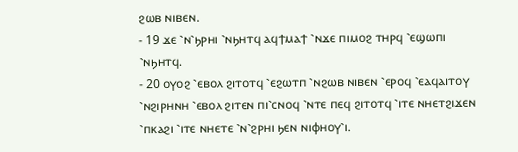ϩⲱⲃ ⲛⲓⲃⲉⲛ.
- 19 ϫⲉ ⳿ⲛ⳿ϧⲣⲏⲓ ⳿ⲛϧⲏⲧϥ ⲁϥϯⲙⲁϯ ⳿ⲛϫⲉ ⲡⲓⲙⲟϩ ⲧⲏⲣϥ ⳿ⲉϣⲱⲡⲓ ⳿ⲛϧⲏⲧϥ.
- 20 ⲟⲩⲟϩ ⳿ⲉⲃⲟⲗ ϩⲓⲧⲟⲧϥ ⳿ⲉϩⲱⲧⲡ ⳿ⲛϩⲱⲃ ⲛⲓⲃⲉⲛ ⳿ⲉⲣⲟϥ ⳿ⲉⲁϥⲁⲓⲧⲟⲩ ⳿ⲛϩⲓⲣⲏⲛⲏ ⳿ⲉⲃⲟⲗ ϩⲓⲧⲉⲛ ⲡⲓ⳿ⲥⲛⲟϥ ⳿ⲛⲧⲉ ⲡⲉϥ ϩⲓⲧⲟⲧϥ ⳿ⲓⲧⲉ ⲛⲏⲉⲧϩⲓϫⲉⲛ ⳿ⲡⲕⲁϩⲓ ⳿ⲓⲧⲉ ⲛⲏⲉⲧⲉ ⳿ⲛ⳿ϩⲣⲏⲓ ϧⲉⲛ ⲛⲓⲫⲏⲟⲩ⳿ⲓ.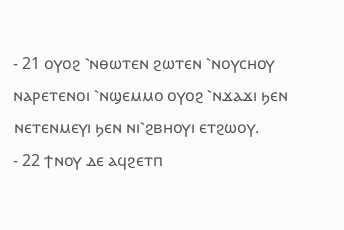- 21 ⲟⲩⲟϩ ⳿ⲛⲑⲱⲧⲉⲛ ϩⲱⲧⲉⲛ ⳿ⲛⲟⲩⲥⲏⲟⲩ ⲛⲁⲣⲉⲧⲉⲛⲟⲓ ⳿ⲛϣⲉⲙⲙⲟ ⲟⲩⲟϩ ⳿ⲛϫⲁϫⲓ ϧⲉⲛ ⲛⲉⲧⲉⲛⲙⲉⲩⲓ ϧⲉⲛ ⲛⲓ⳿ϩⲃⲏⲟⲩⲓ ⲉⲧϩⲱⲟⲩ.
- 22 ϯⲛⲟⲩ ⲇⲉ ⲁϥϩⲉⲧⲡ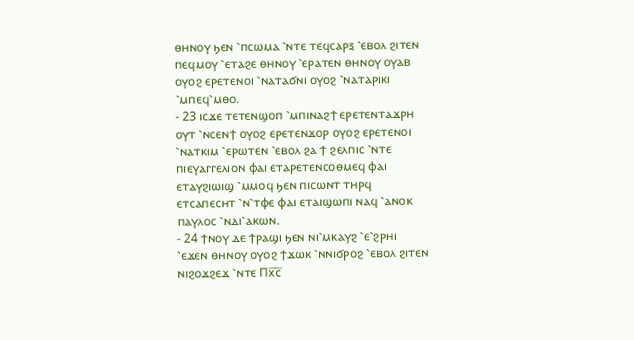ⲑⲏⲛⲟⲩ ϧⲉⲛ ⳿ⲡⲥⲱⲙⲁ ⳿ⲛⲧⲉ ⲧⲉϥⲥⲁⲣⲝ ⳿ⲉⲃⲟⲗ ϩⲓⲧⲉⲛ ⲡⲉϥⲙⲟⲩ ⳿ⲉⲧⲁϩⲉ ⲑⲏⲛⲟⲩ ⳿ⲉⲣⲁⲧⲉⲛ ⲑⲏⲛⲟⲩ ⲟⲩⲁⲃ ⲟⲩⲟϩ ⲉⲣⲉⲧⲉⲛⲟⲓ ⳿ⲛⲁⲧⲁϭⲛⲓ ⲟⲩⲟϩ ⳿ⲛⲁⲧⲁⲣⲓⲕⲓ ⳿ⲙⲡⲉϥ⳿ⲙⲑⲟ.
- 23 ⲓⲥϫⲉ ⲧⲉⲧⲉⲛϣⲟⲡ ⳿ⲙⲡⲓⲛⲁϩϯ ⲉⲣⲉⲧⲉⲛⲧⲁϫⲣⲏ ⲟⲩⲧ ⳿ⲛⲥⲉⲛϯ ⲟⲩⲟϩ ⲉⲣⲉⲧⲉⲛϫⲟⲣ ⲟⲩⲟϩ ⲉⲣⲉⲧⲉⲛⲟⲓ ⳿ⲛⲁⲧⲕⲓⲙ ⳿ⲉⲣⲱⲧⲉⲛ ⳿ⲉⲃⲟⲗ ϩⲁ ϯ ϩⲉⲗⲡⲓⲥ ⳿ⲛⲧⲉ ⲡⲓⲉⲩⲁⲅⲅⲉⲗⲓⲟⲛ ⲫⲁⲓ ⲉⲧⲁⲣⲉⲧⲉⲛⲥⲟⲑⲙⲉϥ ⲫⲁⲓ ⲉⲧⲁⲩϩⲓⲱⲓϣ ⳿ⲙⲙⲟϥ ϧⲉⲛ ⲡⲓⲥⲱⲛⲧ ⲧⲏⲣϥ ⲉⲧⲥⲁⲡⲉⲥⲏⲧ ⳿ⲛ⳿ⲧⲫⲉ ⲫⲁⲓ ⲉⲧⲁⲓϣⲱⲡⲓ ⲛⲁϥ ⳿ⲁⲛⲟⲕ ⲡⲁⲩⲗⲟⲥ ⳿ⲛⲇⲓ⳿ⲁⲕⲱⲛ.
- 24 ϯⲛⲟⲩ ⲇⲉ ϯⲣⲁϣⲓ ϧⲉⲛ ⲛⲓ⳿ⲙⲕⲁⲩϩ ⳿ⲉ⳿ϩⲣⲏⲓ ⳿ⲉϫⲉⲛ ⲑⲏⲛⲟⲩ ⲟⲩⲟϩ ϯϫⲱⲕ ⳿ⲛⲛⲓϭⲣⲟϩ ⳿ⲉⲃⲟⲗ ϩⲓⲧⲉⲛ ⲛⲓϩⲟϫϩⲉϫ ⳿ⲛⲧⲉ Ⲡⲭ̅ⲥ̅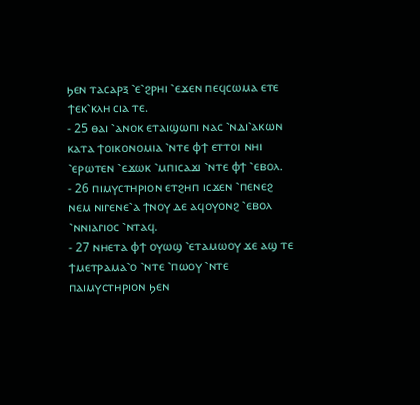ϧⲉⲛ ⲧⲁⲥⲁⲣⲝ ⳿ⲉ⳿ϩⲣⲏⲓ ⳿ⲉϫⲉⲛ ⲡⲉϥⲥⲱⲙⲁ ⲉⲧⲉ ϯⲉⲕ⳿ⲕⲗⲏ ⲥⲓⲁ ⲧⲉ.
- 25 ⲑⲁⲓ ⳿ⲁⲛⲟⲕ ⲉⲧⲁⲓϣⲱⲡⲓ ⲛⲁⲥ ⳿ⲛⲇⲓ⳿ⲁⲕⲱⲛ ⲕⲁⲧⲁ ϯⲟⲓⲕⲟⲛⲟⲙⲓⲁ ⳿ⲛⲧⲉ ⲫϯ ⲉⲧⲧⲟⲓ ⲛⲏⲓ ⳿ⲉⲣⲱⲧⲉⲛ ⳿ⲉϫⲱⲕ ⳿ⲙⲡⲓⲥⲁϫⲓ ⳿ⲛⲧⲉ ⲫϯ ⳿ⲉⲃⲟⲗ.
- 26 ⲡⲓⲙⲩⲥⲧⲏⲣⲓⲟⲛ ⲉⲧϩⲏⲡ ⲓⲥϫⲉⲛ ⳿ⲡⲉⲛⲉϩ ⲛⲉⲙ ⲛⲓⲅⲉⲛⲉ⳿ⲁ ϯⲛⲟⲩ ⲇⲉ ⲁϥⲟⲩⲟⲛϩ ⳿ⲉⲃⲟⲗ ⳿ⲛⲛⲓⲁⲅⲓⲟⲥ ⳿ⲛⲧⲁϥ.
- 27 ⲛⲏⲉⲧⲁ ⲫϯ ⲟⲩⲱϣ ⳿ⲉⲧⲁⲙⲱⲟⲩ ϫⲉ ⲁϣ ⲧⲉ ϯⲙⲉⲧⲣⲁⲙⲁ⳿ⲟ ⳿ⲛⲧⲉ ⳿ⲡⲱⲟⲩ ⳿ⲛⲧⲉ ⲡⲁⲓⲙⲩⲥⲧⲏⲣⲓⲟⲛ ϧⲉⲛ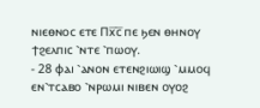ⲛⲓⲉⲑⲛⲟⲥ ⲉⲧⲉ Ⲡⲭ̅ⲥ̅ ⲡⲉ ϧⲉⲛ ⲑⲏⲛⲟⲩ ϯϩⲉⲗⲡⲓⲥ ⳿ⲛⲧⲉ ⳿ⲡⲱⲟⲩ.
- 28 ⲫⲁⲓ ⳿ⲁⲛⲟⲛ ⲉⲧⲉⲛϩⲓⲱⲓϣ ⳿ⲙⲙⲟϥ ⲉⲛ⳿ⲧⲥⲁⲃⲟ ⳿ⲛⲣⲱⲙⲓ ⲛⲓⲃⲉⲛ ⲟⲩⲟϩ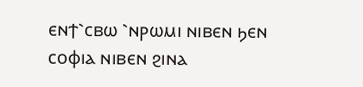ⲉⲛϯ⳿ⲥⲃⲱ ⳿ⲛⲣⲱⲙⲓ ⲛⲓⲃⲉⲛ ϧⲉⲛ ⲥⲟⲫⲓⲁ ⲛⲓⲃⲉⲛ ϩⲓⲛⲁ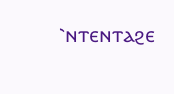⳿ⲛⲧⲉⲛⲧⲁϩⲉ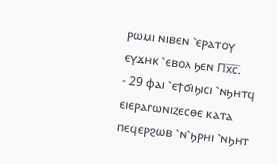ⲣⲱⲙⲓ ⲛⲓⲃⲉⲛ ⳿ⲉⲣⲁⲧⲟⲩ ⲉⲩϫⲏⲕ ⳿ⲉⲃⲟⲗ ϧⲉⲛ Ⲡⲭ̅ⲥ̅.
- 29 ⲫⲁⲓ ⳿ⲉϯϭⲓϧⲓⲥⲓ ⳿ⲛϧⲏⲧϥ ⲉⲓⲉⲣⲁⲅⲱⲛⲓⲍⲉⲥⲑⲉ ⲕⲁⲧⲁ ⲡⲉϥⲉⲣϩⲱⲃ ⳿ⲛ⳿ϧⲣⲏⲓ ⳿ⲛϧⲏⲧ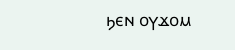ϧⲉⲛ ⲟⲩϫⲟⲙ